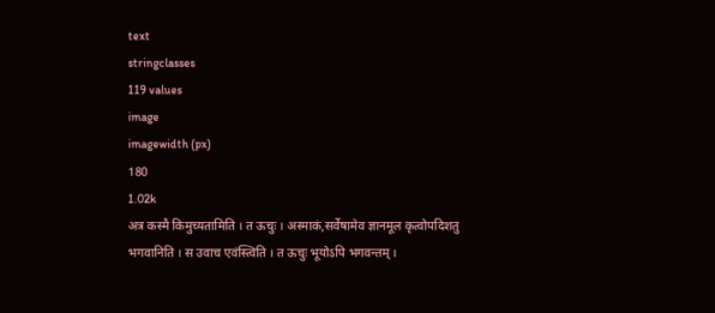text
stringclasses
119 values
image
imagewidth (px)
180
1.02k
अत्र कस्मै किमुच्यतामिति । त ऊचुः । अस्माकं,सर्वेषामेव ज्ञानमूल कृत्वोपदिशतु भगवानिति । स उवाच एवंस्त्विति । त ऊचुः भूयोऽपि भगवन्तम् ।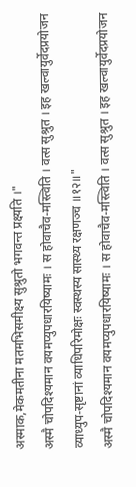अस्माक,मेकमतीना मतमभिसमीक्ष्य सुश्रुतो भगवन्त प्रक्ष्यति ।"
अस्मै चोपदिश्यमान वयमप्युपधारयिष्यामः । स होवाचैव-मस्त्विति । वत्स सुश्रुत । इह खल्वायुर्वेदप्रयोजन व्याध्युप-सृष्टानां व्याधिपरिमोक्षः स्वस्थस्य सास्थ्य रक्षणञ्च ॥१२॥"
अस्मै चोपदिश्यमान वयमप्युपधारयिष्यामः । स होवाचैव-मस्त्विति । वत्स सुश्रुत । इह खल्वायुर्वेदप्रयोजन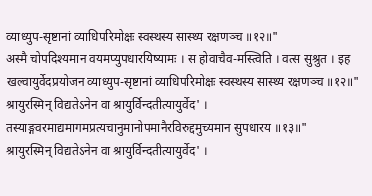व्याध्युप-सृष्टानां व्याधिपरिमोक्षः स्वस्थस्य सास्थ्य रक्षणञ्च ॥१२॥"
अस्मै चोपदिश्यमान वयमप्युपधारयिष्यामः । स होवाचैव-मस्त्विति । वत्स सुश्रुत । इह खल्वायुर्वेदप्रयोजन व्याध्युप-सृष्टानां व्याधिपरिमोक्षः स्वस्थस्य सास्थ्य रक्षणञ्च ॥१२॥"
श्रायुरस्मिन् विद्यतेऽनेन वा श्रायुर्विन्दतीत्यायुर्वेद' । तस्याङ्गवरमाद्यमागमप्रत्यचानुमानोपमानैरविरुद्दमुच्यमान सुपधारय ॥१३॥"
श्रायुरस्मिन् विद्यतेऽनेन वा श्रायुर्विन्दतीत्यायुर्वेद' ।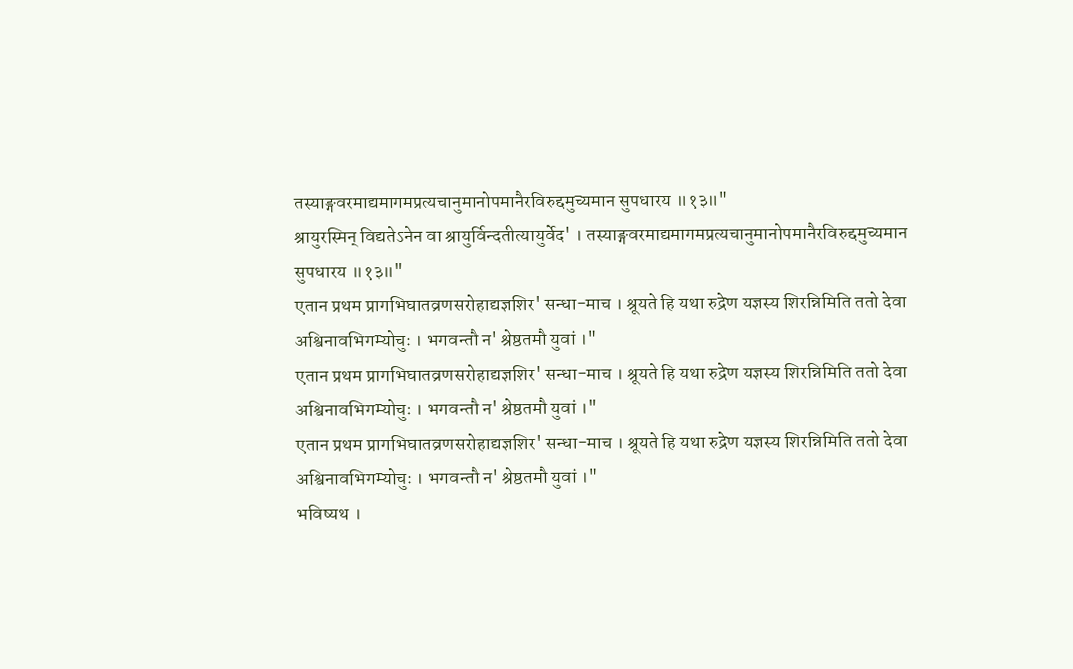तस्याङ्गवरमाद्यमागमप्रत्यचानुमानोपमानैरविरुद्दमुच्यमान सुपधारय ॥१३॥"
श्रायुरस्मिन् विद्यतेऽनेन वा श्रायुर्विन्दतीत्यायुर्वेद' । तस्याङ्गवरमाद्यमागमप्रत्यचानुमानोपमानैरविरुद्दमुच्यमान सुपधारय ॥१३॥"
एतान प्रथम प्रागभिघातव्रणसरोहाद्यज्ञशिर' सन्धा-माच । श्रूयते हि यथा रुद्रेण यज्ञस्य शिरन्निमिति ततो देवा अश्विनावभिगम्योचुः । भगवन्तौ न' श्रेष्ठतमौ युवां ।"
एतान प्रथम प्रागभिघातव्रणसरोहाद्यज्ञशिर' सन्धा-माच । श्रूयते हि यथा रुद्रेण यज्ञस्य शिरन्निमिति ततो देवा अश्विनावभिगम्योचुः । भगवन्तौ न' श्रेष्ठतमौ युवां ।"
एतान प्रथम प्रागभिघातव्रणसरोहाद्यज्ञशिर' सन्धा-माच । श्रूयते हि यथा रुद्रेण यज्ञस्य शिरन्निमिति ततो देवा अश्विनावभिगम्योचुः । भगवन्तौ न' श्रेष्ठतमौ युवां ।"
भविष्यथ ।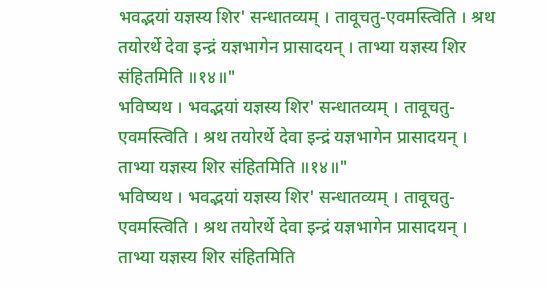भवद्भयां यज्ञस्य शिर' सन्धातव्यम् । तावूचतु-एवमस्त्विति । श्रथ तयोरर्थे देवा इन्द्रं यज्ञभागेन प्रासादयन् । ताभ्या यज्ञस्य शिर संहितमिति ॥१४॥"
भविष्यथ । भवद्भयां यज्ञस्य शिर' सन्धातव्यम् । तावूचतु-एवमस्त्विति । श्रथ तयोरर्थे देवा इन्द्रं यज्ञभागेन प्रासादयन् । ताभ्या यज्ञस्य शिर संहितमिति ॥१४॥"
भविष्यथ । भवद्भयां यज्ञस्य शिर' सन्धातव्यम् । तावूचतु-एवमस्त्विति । श्रथ तयोरर्थे देवा इन्द्रं यज्ञभागेन प्रासादयन् । ताभ्या यज्ञस्य शिर संहितमिति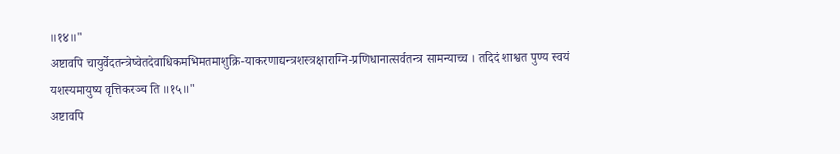॥१४॥"
अष्टावपि चायुर्वेदतन्त्रेष्वेतदेवाधिकमभिमतमाशुक्रि-याकरणाद्यन्त्रशस्त्रक्षाराग्नि-प्रणिधानात्सर्वतन्त्र सामन्याच्च । तदिदं शाश्वत पुण्य स्वयं यशस्यमायुष्य वृत्तिकरञ्च ति ॥१५॥"
अष्टावपि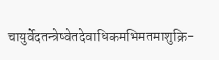चायुर्वेदतन्त्रेष्वेतदेवाधिकमभिमतमाशुक्रि-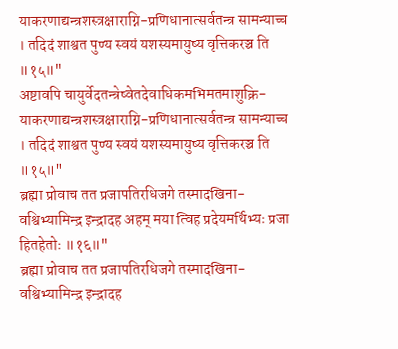याकरणाद्यन्त्रशस्त्रक्षाराग्नि-प्रणिधानात्सर्वतन्त्र सामन्याच्च । तदिदं शाश्वत पुण्य स्वयं यशस्यमायुष्य वृत्तिकरञ्च ति ॥१५॥"
अष्टावपि चायुर्वेदतन्त्रेष्वेतदेवाधिकमभिमतमाशुक्रि-याकरणाद्यन्त्रशस्त्रक्षाराग्नि-प्रणिधानात्सर्वतन्त्र सामन्याच्च । तदिदं शाश्वत पुण्य स्वयं यशस्यमायुष्य वृत्तिकरञ्च ति ॥१५॥"
ब्रह्मा प्रोवाच तत प्रजापतिरधिजगे तस्मादखिना-वश्विभ्यामिन्द्र इन्द्रादह अहम् मया त्विह प्रदेयमर्थिभ्यः प्रजा हितहेतोः ॥१६॥"
ब्रह्मा प्रोवाच तत प्रजापतिरधिजगे तस्मादखिना-वश्विभ्यामिन्द्र इन्द्रादह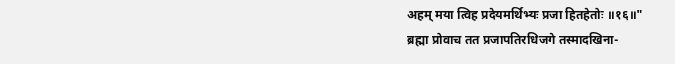अहम् मया त्विह प्रदेयमर्थिभ्यः प्रजा हितहेतोः ॥१६॥"
ब्रह्मा प्रोवाच तत प्रजापतिरधिजगे तस्मादखिना-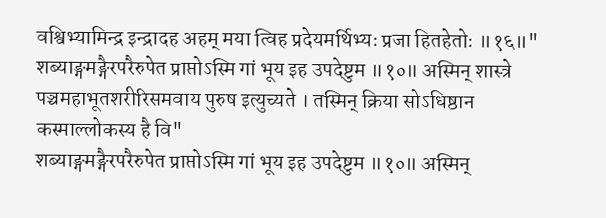वश्विभ्यामिन्द्र इन्द्रादह अहम् मया त्विह प्रदेयमर्थिभ्यः प्रजा हितहेतोः ॥१६॥"
शब्याङ्गमङ्गैरपरैरुपेत प्राप्तोऽस्मि गां भूय इह उपदेष्टुम ॥१०॥ अस्मिन् शास्त्रे पञ्चमहाभूतशरीरिसमवाय पुरुष इत्युच्यते । तस्मिन् क्रिया सोऽधिष्ठान कस्माल्लोकस्य है वि"
शब्याङ्गमङ्गैरपरैरुपेत प्राप्तोऽस्मि गां भूय इह उपदेष्टुम ॥१०॥ अस्मिन्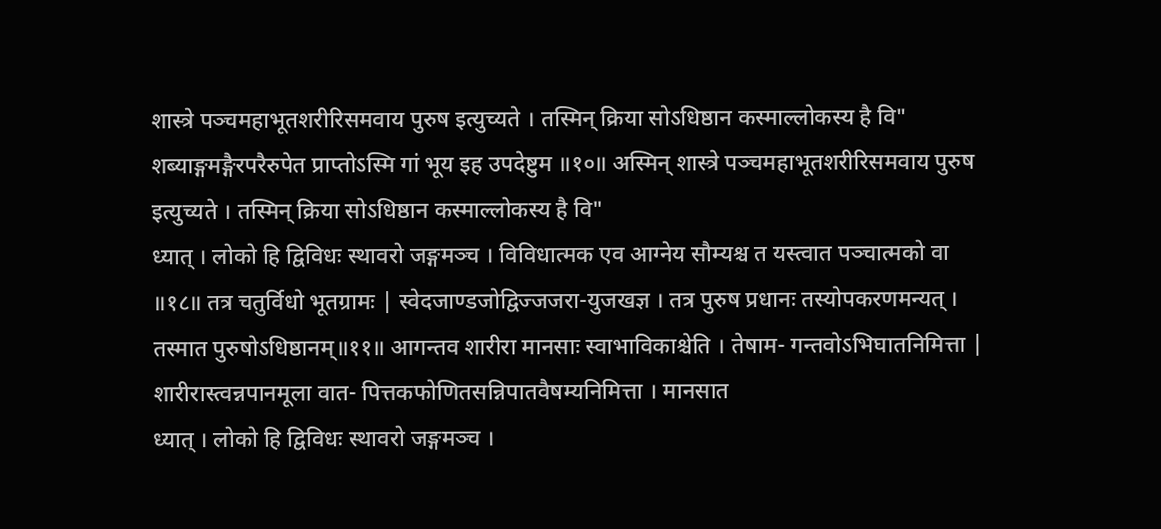शास्त्रे पञ्चमहाभूतशरीरिसमवाय पुरुष इत्युच्यते । तस्मिन् क्रिया सोऽधिष्ठान कस्माल्लोकस्य है वि"
शब्याङ्गमङ्गैरपरैरुपेत प्राप्तोऽस्मि गां भूय इह उपदेष्टुम ॥१०॥ अस्मिन् शास्त्रे पञ्चमहाभूतशरीरिसमवाय पुरुष इत्युच्यते । तस्मिन् क्रिया सोऽधिष्ठान कस्माल्लोकस्य है वि"
ध्यात् । लोको हि द्विविधः स्थावरो जङ्गमञ्च । विविधात्मक एव आग्नेय सौम्यश्च त यस्त्वात पञ्चात्मको वा ॥१८॥ तत्र चतुर्विधो भूतग्रामः | स्वेदजाण्डजोद्विज्जजरा-युजखज्ञ । तत्र पुरुष प्रधानः तस्योपकरणमन्यत् । तस्मात पुरुषोऽधिष्ठानम्॥११॥ आगन्तव शारीरा मानसाः स्वाभाविकाश्चेति । तेषाम- गन्तवोऽभिघातनिमित्ता | शारीरास्त्वन्नपानमूला वात- पित्तकफोणितसन्निपातवैषम्यनिमित्ता । मानसात
ध्यात् । लोको हि द्विविधः स्थावरो जङ्गमञ्च ।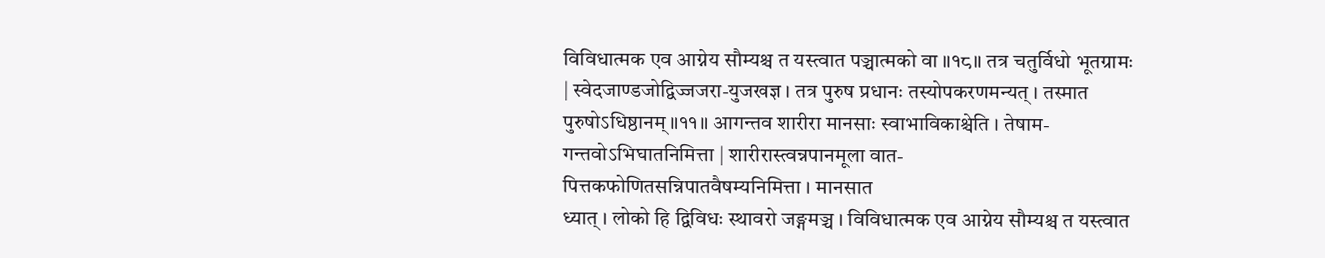विविधात्मक एव आग्नेय सौम्यश्च त यस्त्वात पञ्चात्मको वा ॥१८॥ तत्र चतुर्विधो भूतग्रामः | स्वेदजाण्डजोद्विज्जजरा-युजखज्ञ । तत्र पुरुष प्रधानः तस्योपकरणमन्यत् । तस्मात पुरुषोऽधिष्ठानम्॥११॥ आगन्तव शारीरा मानसाः स्वाभाविकाश्चेति । तेषाम- गन्तवोऽभिघातनिमित्ता | शारीरास्त्वन्नपानमूला वात- पित्तकफोणितसन्निपातवैषम्यनिमित्ता । मानसात
ध्यात् । लोको हि द्विविधः स्थावरो जङ्गमञ्च । विविधात्मक एव आग्नेय सौम्यश्च त यस्त्वात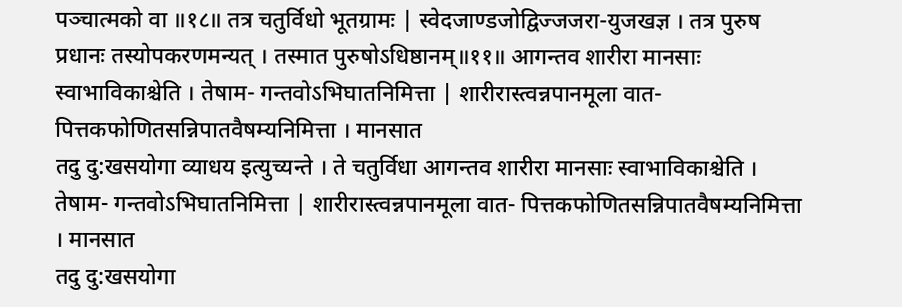पञ्चात्मको वा ॥१८॥ तत्र चतुर्विधो भूतग्रामः | स्वेदजाण्डजोद्विज्जजरा-युजखज्ञ । तत्र पुरुष प्रधानः तस्योपकरणमन्यत् । तस्मात पुरुषोऽधिष्ठानम्॥११॥ आगन्तव शारीरा मानसाः स्वाभाविकाश्चेति । तेषाम- गन्तवोऽभिघातनिमित्ता | शारीरास्त्वन्नपानमूला वात- पित्तकफोणितसन्निपातवैषम्यनिमित्ता । मानसात
तदु दु:खसयोगा व्याधय इत्युच्यन्ते । ते चतुर्विधा आगन्तव शारीरा मानसाः स्वाभाविकाश्चेति । तेषाम- गन्तवोऽभिघातनिमित्ता | शारीरास्त्वन्नपानमूला वात- पित्तकफोणितसन्निपातवैषम्यनिमित्ता । मानसात
तदु दु:खसयोगा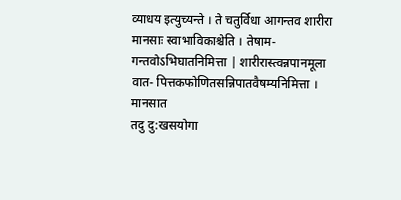व्याधय इत्युच्यन्ते । ते चतुर्विधा आगन्तव शारीरा मानसाः स्वाभाविकाश्चेति । तेषाम- गन्तवोऽभिघातनिमित्ता | शारीरास्त्वन्नपानमूला वात- पित्तकफोणितसन्निपातवैषम्यनिमित्ता । मानसात
तदु दु:खसयोगा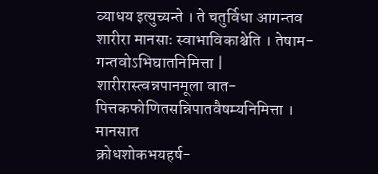व्याधय इत्युच्यन्ते । ते चतुर्विधा आगन्तव शारीरा मानसाः स्वाभाविकाश्चेति । तेषाम- गन्तवोऽभिघातनिमित्ता | शारीरास्त्वन्नपानमूला वात- पित्तकफोणितसन्निपातवैषम्यनिमित्ता । मानसात
क्रोधशोकभयहर्ष-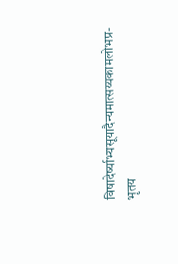विषादेर्ष्याभ्यसूयादैन्यमात्सय्यकामलोभप्र-भृतय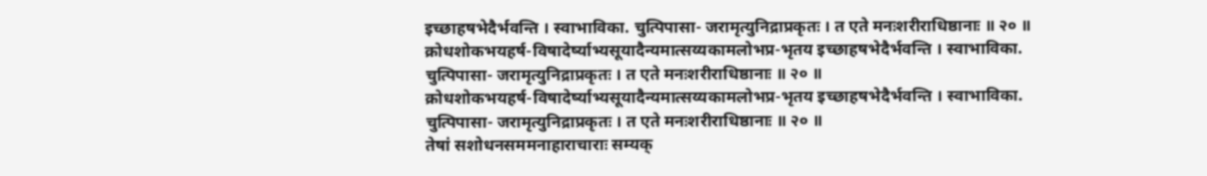इच्छाहषभेदैर्भवन्ति । स्वाभाविका. चुत्पिपासा- जरामृत्युनिद्राप्रकृतः । त एते मनःशरीराधिष्ठानाः ॥ २० ॥
क्रोधशोकभयहर्ष-विषादेर्ष्याभ्यसूयादैन्यमात्सय्यकामलोभप्र-भृतय इच्छाहषभेदैर्भवन्ति । स्वाभाविका. चुत्पिपासा- जरामृत्युनिद्राप्रकृतः । त एते मनःशरीराधिष्ठानाः ॥ २० ॥
क्रोधशोकभयहर्ष-विषादेर्ष्याभ्यसूयादैन्यमात्सय्यकामलोभप्र-भृतय इच्छाहषभेदैर्भवन्ति । स्वाभाविका. चुत्पिपासा- जरामृत्युनिद्राप्रकृतः । त एते मनःशरीराधिष्ठानाः ॥ २० ॥
तेषां सशोधनसममनाहाराचाराः सम्यक्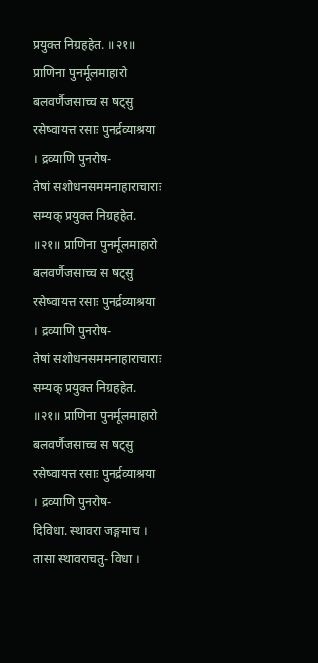प्रयुक्त निग्रहहेत. ॥२१॥ प्राणिना पुनर्मूलमाहारो बलवर्णैजसाच्च स षट्सु रसेष्वायत्त रसाः पुनर्द्रव्याश्रया । द्रव्याणि पुनरोष-
तेषां सशोधनसममनाहाराचाराः सम्यक् प्रयुक्त निग्रहहेत. ॥२१॥ प्राणिना पुनर्मूलमाहारो बलवर्णैजसाच्च स षट्सु रसेष्वायत्त रसाः पुनर्द्रव्याश्रया । द्रव्याणि पुनरोष-
तेषां सशोधनसममनाहाराचाराः सम्यक् प्रयुक्त निग्रहहेत. ॥२१॥ प्राणिना पुनर्मूलमाहारो बलवर्णैजसाच्च स षट्सु रसेष्वायत्त रसाः पुनर्द्रव्याश्रया । द्रव्याणि पुनरोष-
दिविधा. स्थावरा जङ्गमाच । तासा स्थावराचतु- विधा ।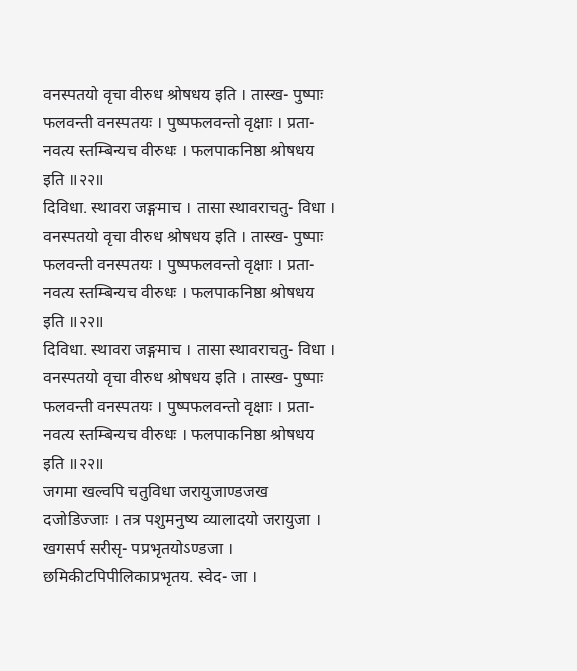वनस्पतयो वृचा वीरुध श्रोषधय इति । तास्ख- पुष्पाः फलवन्ती वनस्पतयः । पुष्पफलवन्तो वृक्षाः । प्रता- नवत्य स्तम्बिन्यच वीरुधः । फलपाकनिष्ठा श्रोषधय इति ॥२२॥
दिविधा. स्थावरा जङ्गमाच । तासा स्थावराचतु- विधा । वनस्पतयो वृचा वीरुध श्रोषधय इति । तास्ख- पुष्पाः फलवन्ती वनस्पतयः । पुष्पफलवन्तो वृक्षाः । प्रता- नवत्य स्तम्बिन्यच वीरुधः । फलपाकनिष्ठा श्रोषधय इति ॥२२॥
दिविधा. स्थावरा जङ्गमाच । तासा स्थावराचतु- विधा । वनस्पतयो वृचा वीरुध श्रोषधय इति । तास्ख- पुष्पाः फलवन्ती वनस्पतयः । पुष्पफलवन्तो वृक्षाः । प्रता- नवत्य स्तम्बिन्यच वीरुधः । फलपाकनिष्ठा श्रोषधय इति ॥२२॥
जगमा खल्वपि चतुविधा जरायुजाण्डजख दजोडिज्जाः । तत्र पशुमनुष्य व्यालादयो जरायुजा । खगसर्प सरीसृ- पप्रभृतयोऽण्डजा । छमिकीटपिपीलिकाप्रभृतय. स्वेद- जा ।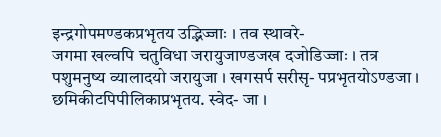इन्द्रगोपमण्डकप्रभृतय उद्भिज्जाः । तव स्थावरे-
जगमा खल्वपि चतुविधा जरायुजाण्डजख दजोडिज्जाः । तत्र पशुमनुष्य व्यालादयो जरायुजा । खगसर्प सरीसृ- पप्रभृतयोऽण्डजा । छमिकीटपिपीलिकाप्रभृतय. स्वेद- जा ।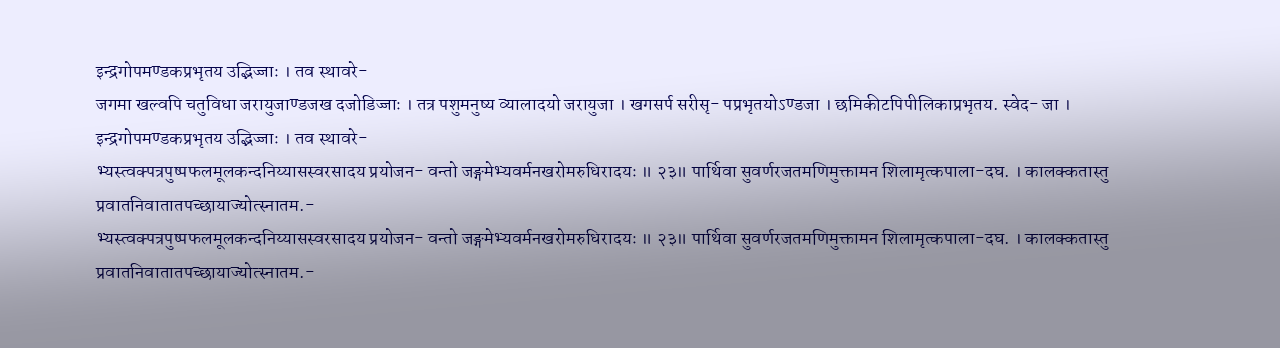इन्द्रगोपमण्डकप्रभृतय उद्भिज्जाः । तव स्थावरे-
जगमा खल्वपि चतुविधा जरायुजाण्डजख दजोडिज्जाः । तत्र पशुमनुष्य व्यालादयो जरायुजा । खगसर्प सरीसृ- पप्रभृतयोऽण्डजा । छमिकीटपिपीलिकाप्रभृतय. स्वेद- जा । इन्द्रगोपमण्डकप्रभृतय उद्भिज्जाः । तव स्थावरे-
भ्यस्त्वक्पत्रपुष्पफलमूलकन्दनिय्यासस्वरसादय प्रयोजन- वन्तो जङ्गमेभ्यवर्मनखरोमरुधिरादयः ॥ २३॥ पार्थिवा सुवर्णरजतमणिमुक्तामन शिलामृत्कपाला-दघ. । कालक्कतास्तु प्रवातनिवातातपच्छायाज्योत्स्नातम.-
भ्यस्त्वक्पत्रपुष्पफलमूलकन्दनिय्यासस्वरसादय प्रयोजन- वन्तो जङ्गमेभ्यवर्मनखरोमरुधिरादयः ॥ २३॥ पार्थिवा सुवर्णरजतमणिमुक्तामन शिलामृत्कपाला-दघ. । कालक्कतास्तु प्रवातनिवातातपच्छायाज्योत्स्नातम.-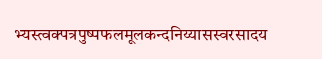भ्यस्त्वक्पत्रपुष्पफलमूलकन्दनिय्यासस्वरसादय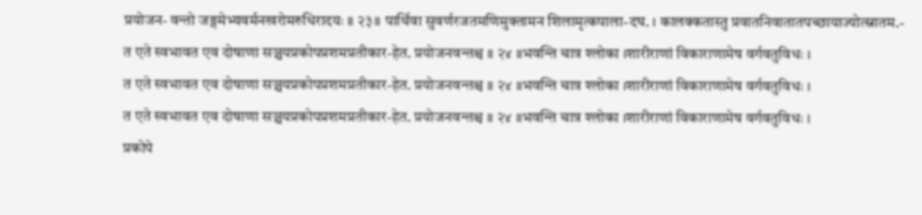प्रयोजन- वन्तो जङ्गमेभ्यवर्मनखरोमरुधिरादयः ॥ २३॥ पार्थिवा सुवर्णरजतमणिमुक्तामन शिलामृत्कपाला-दघ. । कालक्कतास्तु प्रवातनिवातातपच्छायाज्योत्स्नातम.-
त एते स्वभावत एव दोषाणा सञ्चयप्रकोपप्रशमप्रतीकार-हेत. प्रयोजनवन्तश्च ॥ २४ ॥भवन्ति चात्र श्लोका ।शारीराणां विकाराणामेष वर्गवतुविधः ।
त एते स्वभावत एव दोषाणा सञ्चयप्रकोपप्रशमप्रतीकार-हेत. प्रयोजनवन्तश्च ॥ २४ ॥भवन्ति चात्र श्लोका ।शारीराणां विकाराणामेष वर्गवतुविधः ।
त एते स्वभावत एव दोषाणा सञ्चयप्रकोपप्रशमप्रतीकार-हेत. प्रयोजनवन्तश्च ॥ २४ ॥भवन्ति चात्र श्लोका ।शारीराणां विकाराणामेष वर्गवतुविधः ।
प्रकोपे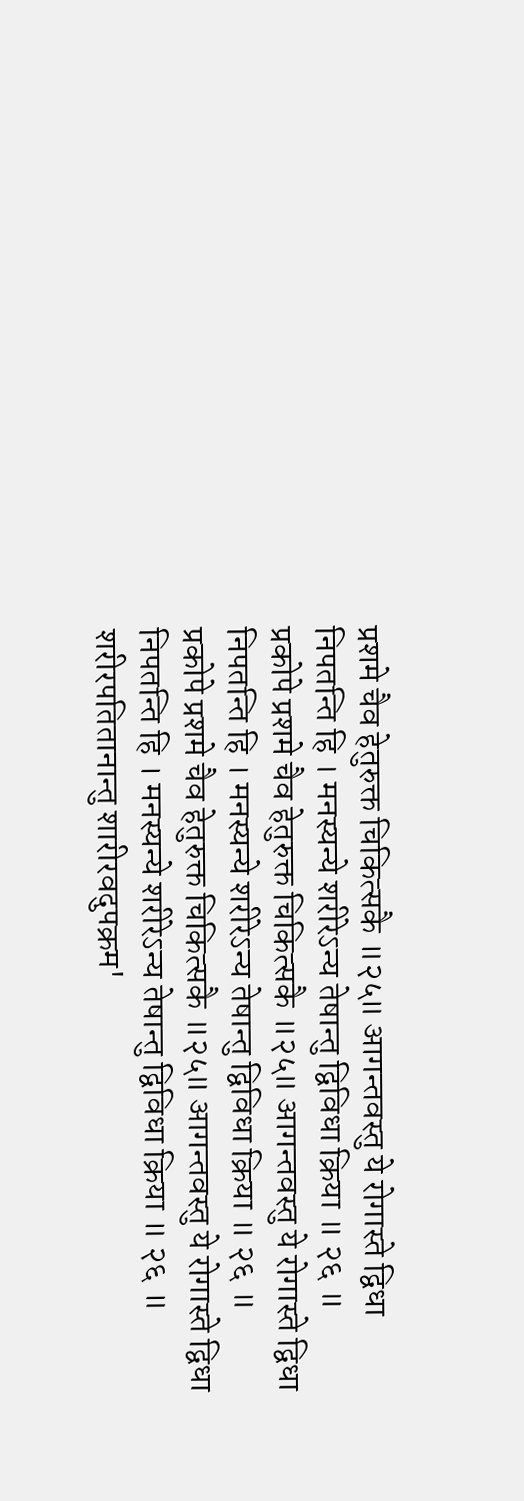प्रशमे चैव हेतुरुक्त चिकित्सकै ॥२५॥ आगन्तवस्तु ये रोगास्ते द्विधा निपतन्ति हि । मनस्यन्ये शरीरेऽन्य तेषान्तु द्विविधा क्रिया ॥ २६ ॥
प्रकोपे प्रशमे चैव हेतुरुक्त चिकित्सकै ॥२५॥ आगन्तवस्तु ये रोगास्ते द्विधा निपतन्ति हि । मनस्यन्ये शरीरेऽन्य तेषान्तु द्विविधा क्रिया ॥ २६ ॥
प्रकोपे प्रशमे चैव हेतुरुक्त चिकित्सकै ॥२५॥ आगन्तवस्तु ये रोगास्ते द्विधा निपतन्ति हि । मनस्यन्ये शरीरेऽन्य तेषान्तु द्विविधा क्रिया ॥ २६ ॥
शरीरपतितानान्तु शारीरवदुपक्रम'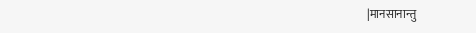|मानसानान्तु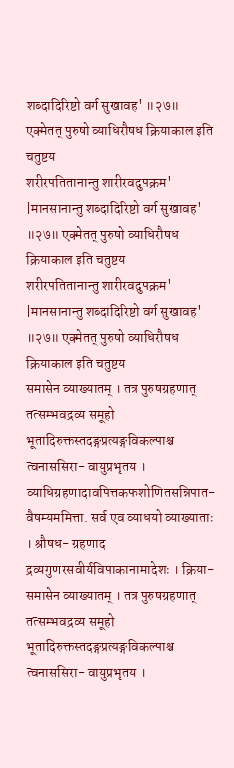शब्दादिरिष्टो वर्ग सुखावह' ॥२७॥ एक्मेतत् पुरुषो व्याधिरौषध क्रियाकाल इति चतुष्टय
शरीरपतितानान्तु शारीरवदुपक्रम' |मानसानान्तु शब्दादिरिष्टो वर्ग सुखावह' ॥२७॥ एक्मेतत् पुरुषो व्याधिरौषध क्रियाकाल इति चतुष्टय
शरीरपतितानान्तु शारीरवदुपक्रम' |मानसानान्तु शब्दादिरिष्टो वर्ग सुखावह' ॥२७॥ एक्मेतत् पुरुषो व्याधिरौषध क्रियाकाल इति चतुष्टय
समासेन व्याख्यातम् । तत्र पुरुषग्रहणात् तत्सम्भवद्रव्य समूहो भूतादिरुक्तस्तदङ्गप्रत्यङ्गविकल्पाश्च त्वनाससिरा- वायुप्रभृतय । व्याधिग्रहणादावपित्तकफशोणितसन्निपात- वैषम्यममित्ता. सर्व एव व्याधयो व्याख्याताः । श्रौषध- ग्रहणाद द्रव्यगुणरसवीर्यविपाकानामादेशः । क्रिया-
समासेन व्याख्यातम् । तत्र पुरुषग्रहणात् तत्सम्भवद्रव्य समूहो भूतादिरुक्तस्तदङ्गप्रत्यङ्गविकल्पाश्च त्वनाससिरा- वायुप्रभृतय ।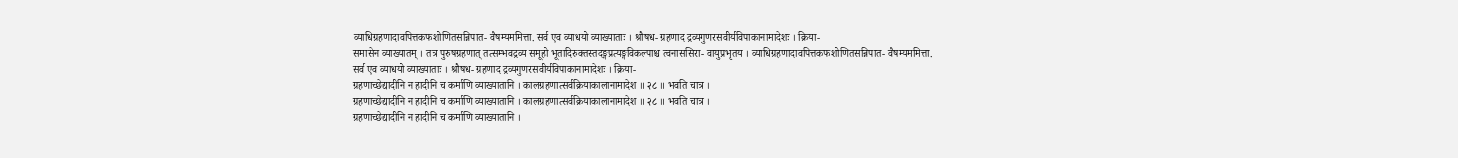व्याधिग्रहणादावपित्तकफशोणितसन्निपात- वैषम्यममित्ता. सर्व एव व्याधयो व्याख्याताः । श्रौषध- ग्रहणाद द्रव्यगुणरसवीर्यविपाकानामादेशः । क्रिया-
समासेन व्याख्यातम् । तत्र पुरुषग्रहणात् तत्सम्भवद्रव्य समूहो भूतादिरुक्तस्तदङ्गप्रत्यङ्गविकल्पाश्च त्वनाससिरा- वायुप्रभृतय । व्याधिग्रहणादावपित्तकफशोणितसन्निपात- वैषम्यममित्ता. सर्व एव व्याधयो व्याख्याताः । श्रौषध- ग्रहणाद द्रव्यगुणरसवीर्यविपाकानामादेशः । क्रिया-
ग्रहणाच्छेद्यादीनि न हादीनि च कर्माणि व्याख्यातानि । कालग्रहणात्सर्वक्रियाकालानामादेश ॥ २८ ॥ भवति चात्र ।
ग्रहणाच्छेद्यादीनि न हादीनि च कर्माणि व्याख्यातानि । कालग्रहणात्सर्वक्रियाकालानामादेश ॥ २८ ॥ भवति चात्र ।
ग्रहणाच्छेद्यादीनि न हादीनि च कर्माणि व्याख्यातानि ।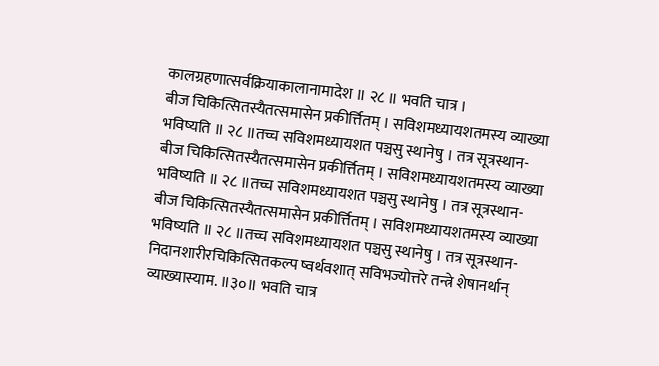कालग्रहणात्सर्वक्रियाकालानामादेश ॥ २८ ॥ भवति चात्र ।
बीज चिकित्सितस्यैतत्समासेन प्रकीर्त्तितम् । सविशमध्यायशतमस्य व्याख्या भविष्यति ॥ २८ ॥तच्च सविशमध्यायशत पञ्चसु स्थानेषु । तत्र सूत्रस्थान-
बीज चिकित्सितस्यैतत्समासेन प्रकीर्त्तितम् । सविशमध्यायशतमस्य व्याख्या भविष्यति ॥ २८ ॥तच्च सविशमध्यायशत पञ्चसु स्थानेषु । तत्र सूत्रस्थान-
बीज चिकित्सितस्यैतत्समासेन प्रकीर्त्तितम् । सविशमध्यायशतमस्य व्याख्या भविष्यति ॥ २८ ॥तच्च सविशमध्यायशत पञ्चसु स्थानेषु । तत्र सूत्रस्थान-
निदानशारीरचिकित्सितकल्प ष्वर्थवशात् सविभज्योत्तरे तन्त्रे शेषानर्थान् व्याख्यास्याम. ॥३०॥ भवति चात्र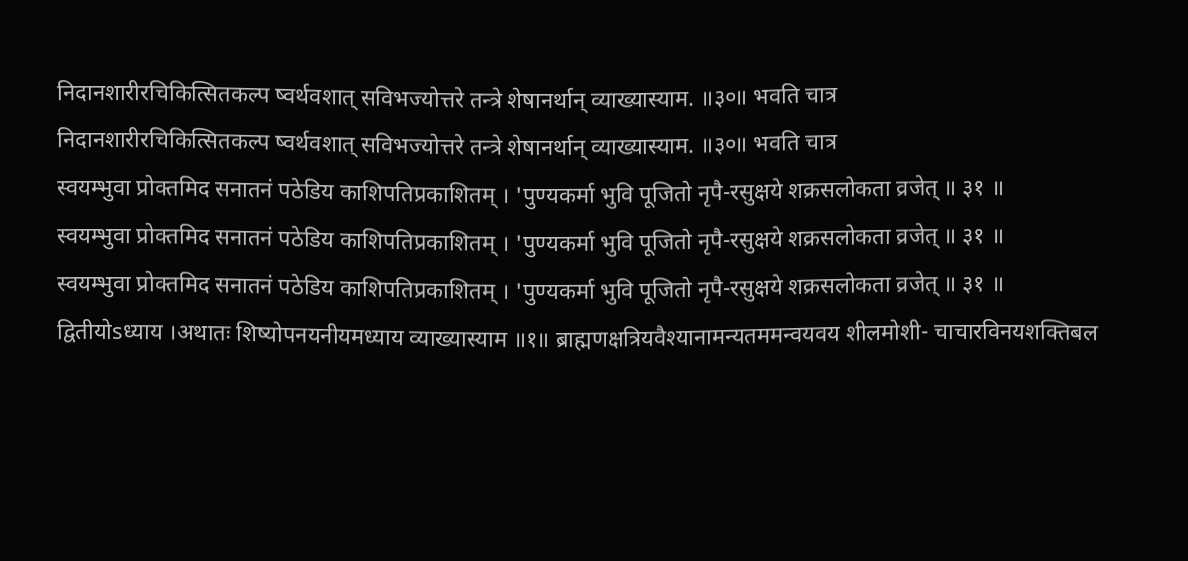निदानशारीरचिकित्सितकल्प ष्वर्थवशात् सविभज्योत्तरे तन्त्रे शेषानर्थान् व्याख्यास्याम. ॥३०॥ भवति चात्र
निदानशारीरचिकित्सितकल्प ष्वर्थवशात् सविभज्योत्तरे तन्त्रे शेषानर्थान् व्याख्यास्याम. ॥३०॥ भवति चात्र
स्वयम्भुवा प्रोक्तमिद सनातनं पठेडिय काशिपतिप्रकाशितम् । 'पुण्यकर्मा भुवि पूजितो नृपै-रसुक्षये शक्रसलोकता व्रजेत् ॥ ३१ ॥
स्वयम्भुवा प्रोक्तमिद सनातनं पठेडिय काशिपतिप्रकाशितम् । 'पुण्यकर्मा भुवि पूजितो नृपै-रसुक्षये शक्रसलोकता व्रजेत् ॥ ३१ ॥
स्वयम्भुवा प्रोक्तमिद सनातनं पठेडिय काशिपतिप्रकाशितम् । 'पुण्यकर्मा भुवि पूजितो नृपै-रसुक्षये शक्रसलोकता व्रजेत् ॥ ३१ ॥
द्वितीयोsध्याय ।अथातः शिष्योपनयनीयमध्याय व्याख्यास्याम ॥१॥ ब्राह्मणक्षत्रियवैश्यानामन्यतममन्वयवय शीलमोशी- चाचारविनयशक्तिबल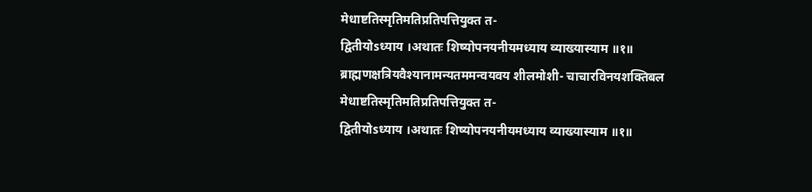मेधाष्टतिस्मृतिमतिप्रतिपत्तियुक्त त-
द्वितीयोsध्याय ।अथातः शिष्योपनयनीयमध्याय व्याख्यास्याम ॥१॥ ब्राह्मणक्षत्रियवैश्यानामन्यतममन्वयवय शीलमोशी- चाचारविनयशक्तिबल मेधाष्टतिस्मृतिमतिप्रतिपत्तियुक्त त-
द्वितीयोsध्याय ।अथातः शिष्योपनयनीयमध्याय व्याख्यास्याम ॥१॥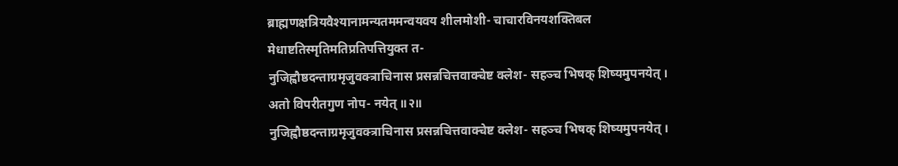ब्राह्मणक्षत्रियवैश्यानामन्यतममन्वयवय शीलमोशी- चाचारविनयशक्तिबल मेधाष्टतिस्मृतिमतिप्रतिपत्तियुक्त त-
नुजिह्वौष्ठदन्ताग्रमृजुवक्त्राचिनास प्रसन्नचित्तवाक्चेष्ट क्लेश- सहञ्च भिषक् शिष्यमुपनयेत् । अतो विपरीतगुण नोप- नयेत् ॥२॥
नुजिह्वौष्ठदन्ताग्रमृजुवक्त्राचिनास प्रसन्नचित्तवाक्चेष्ट क्लेश- सहञ्च भिषक् शिष्यमुपनयेत् ।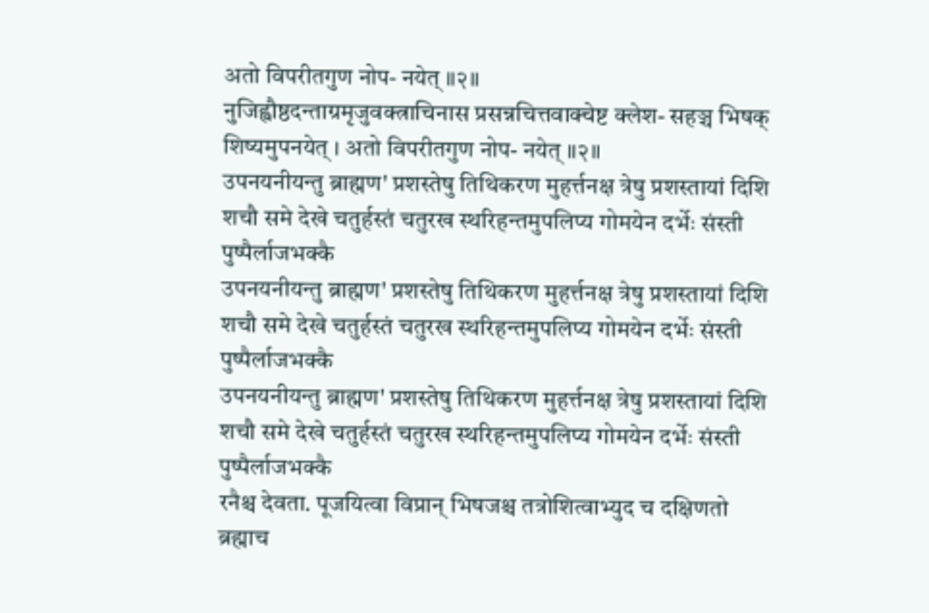अतो विपरीतगुण नोप- नयेत् ॥२॥
नुजिह्वौष्ठदन्ताग्रमृजुवक्त्राचिनास प्रसन्नचित्तवाक्चेष्ट क्लेश- सहञ्च भिषक् शिष्यमुपनयेत् । अतो विपरीतगुण नोप- नयेत् ॥२॥
उपनयनीयन्तु ब्राह्मण' प्रशस्तेषु तिथिकरण मुहर्त्तनक्ष त्रेषु प्रशस्तायां दिशि शचौ समे देखे चतुर्हस्तं चतुरख स्थरिहन्तमुपलिप्य गोमयेन दर्भेः संस्ती पुष्पैर्लाजभक्कै
उपनयनीयन्तु ब्राह्मण' प्रशस्तेषु तिथिकरण मुहर्त्तनक्ष त्रेषु प्रशस्तायां दिशि शचौ समे देखे चतुर्हस्तं चतुरख स्थरिहन्तमुपलिप्य गोमयेन दर्भेः संस्ती पुष्पैर्लाजभक्कै
उपनयनीयन्तु ब्राह्मण' प्रशस्तेषु तिथिकरण मुहर्त्तनक्ष त्रेषु प्रशस्तायां दिशि शचौ समे देखे चतुर्हस्तं चतुरख स्थरिहन्तमुपलिप्य गोमयेन दर्भेः संस्ती पुष्पैर्लाजभक्कै
रनैश्च देवता. पूजयित्वा विप्रान् भिषजश्च तत्रोशित्वाभ्युद च दक्षिणतो ब्रह्माच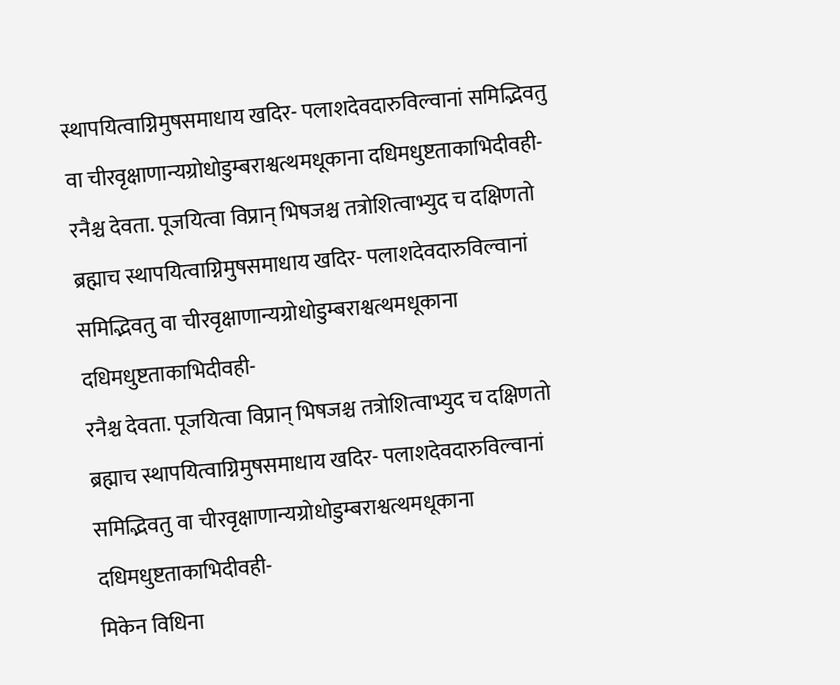स्थापयित्वाग्निमुषसमाधाय खदिर- पलाशदेवदारुविल्वानां समिद्भिवतु वा चीरवृक्षाणान्यग्रोधोडुम्बराश्वत्थमधूकाना दधिमधुष्टताकाभिदीवही-
रनैश्च देवता. पूजयित्वा विप्रान् भिषजश्च तत्रोशित्वाभ्युद च दक्षिणतो ब्रह्माच स्थापयित्वाग्निमुषसमाधाय खदिर- पलाशदेवदारुविल्वानां समिद्भिवतु वा चीरवृक्षाणान्यग्रोधोडुम्बराश्वत्थमधूकाना दधिमधुष्टताकाभिदीवही-
रनैश्च देवता. पूजयित्वा विप्रान् भिषजश्च तत्रोशित्वाभ्युद च दक्षिणतो ब्रह्माच स्थापयित्वाग्निमुषसमाधाय खदिर- पलाशदेवदारुविल्वानां समिद्भिवतु वा चीरवृक्षाणान्यग्रोधोडुम्बराश्वत्थमधूकाना दधिमधुष्टताकाभिदीवही-
मिकेन विधिना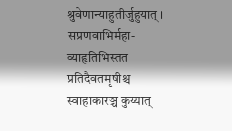श्रुवेणान्याहुतीर्जुहुयात् । सप्रणवाभिर्महा- व्याहृतिभिस्तत प्रतिदैवतमृषीश्च स्वाहाकारञ्च कुय्यात्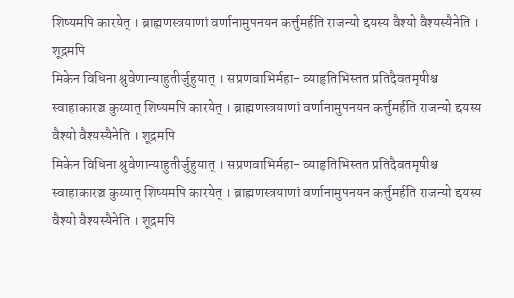शिष्यमपि कारयेत् । ब्राह्मणस्त्रयाणां वर्णानामुपनयन कर्त्तुमर्हति राजन्यो द्दयस्य वैश्यो वैश्यस्यैनेति । शूद्रमपि
मिकेन विधिना श्रुवेणान्याहुतीर्जुहुयात् । सप्रणवाभिर्महा- व्याहृतिभिस्तत प्रतिदैवतमृषीश्च स्वाहाकारञ्च कुय्यात् शिष्यमपि कारयेत् । ब्राह्मणस्त्रयाणां वर्णानामुपनयन कर्त्तुमर्हति राजन्यो द्दयस्य वैश्यो वैश्यस्यैनेति । शूद्रमपि
मिकेन विधिना श्रुवेणान्याहुतीर्जुहुयात् । सप्रणवाभिर्महा- व्याहृतिभिस्तत प्रतिदैवतमृषीश्च स्वाहाकारञ्च कुय्यात् शिष्यमपि कारयेत् । ब्राह्मणस्त्रयाणां वर्णानामुपनयन कर्त्तुमर्हति राजन्यो द्दयस्य वैश्यो वैश्यस्यैनेति । शूद्रमपि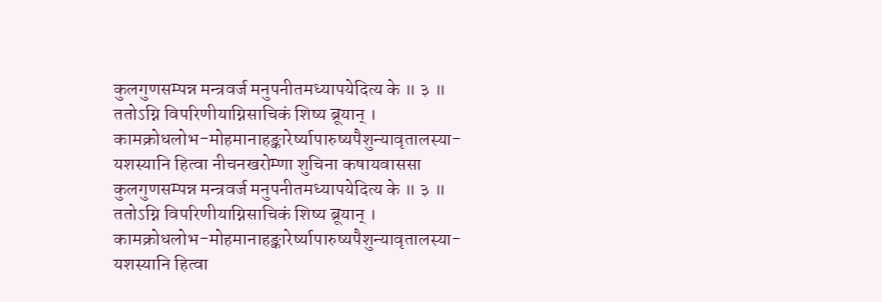कुलगुणसम्पन्न मन्त्रवर्ज मनुपनीतमध्यापयेदित्य के ॥ ३ ॥ ततोऽग्नि विपरिणीयाग्निसाचिकं शिष्य ब्रूयान् । कामक्रोधलोभ-मोहमानाहङ्कारेर्ष्यापारुष्यपैशुन्यावृतालस्या- यशस्यानि हित्वा नीचनखरोम्णा शुचिना कषायवाससा
कुलगुणसम्पन्न मन्त्रवर्ज मनुपनीतमध्यापयेदित्य के ॥ ३ ॥ ततोऽग्नि विपरिणीयाग्निसाचिकं शिष्य ब्रूयान् । कामक्रोधलोभ-मोहमानाहङ्कारेर्ष्यापारुष्यपैशुन्यावृतालस्या- यशस्यानि हित्वा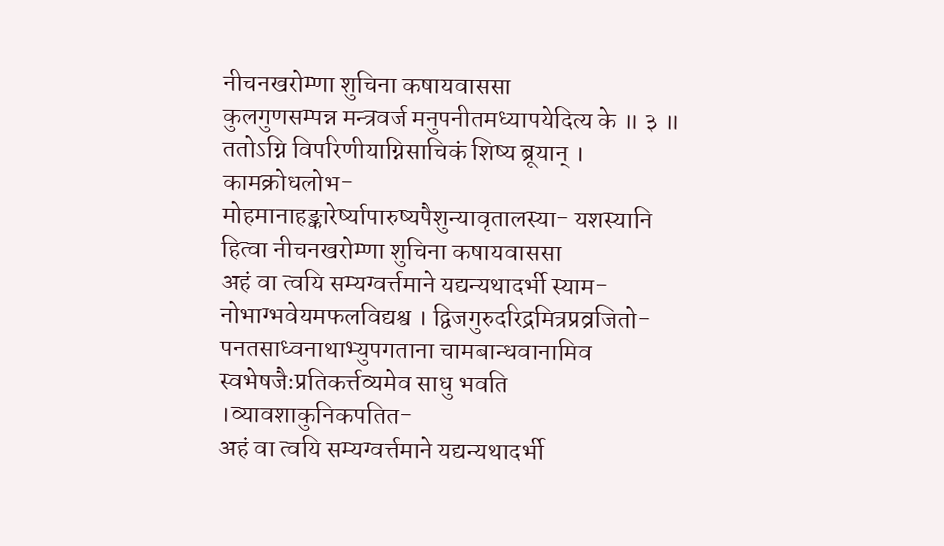नीचनखरोम्णा शुचिना कषायवाससा
कुलगुणसम्पन्न मन्त्रवर्ज मनुपनीतमध्यापयेदित्य के ॥ ३ ॥ ततोऽग्नि विपरिणीयाग्निसाचिकं शिष्य ब्रूयान् । कामक्रोधलोभ-मोहमानाहङ्कारेर्ष्यापारुष्यपैशुन्यावृतालस्या- यशस्यानि हित्वा नीचनखरोम्णा शुचिना कषायवाससा
अहं वा त्वयि सम्यग्वर्त्तमाने यद्यन्यथादर्भी स्याम- नोभाग्भवेयमफलविद्यश्व । द्विजगुरुदरिद्रमित्रप्रव्रजितो- पनतसाध्वनाथाभ्युपगताना चामबान्धवानामिव स्वभेषजैःप्रतिकर्त्तव्यमेव साधु भवति ।व्यावशाकुनिकपतित-
अहं वा त्वयि सम्यग्वर्त्तमाने यद्यन्यथादर्भी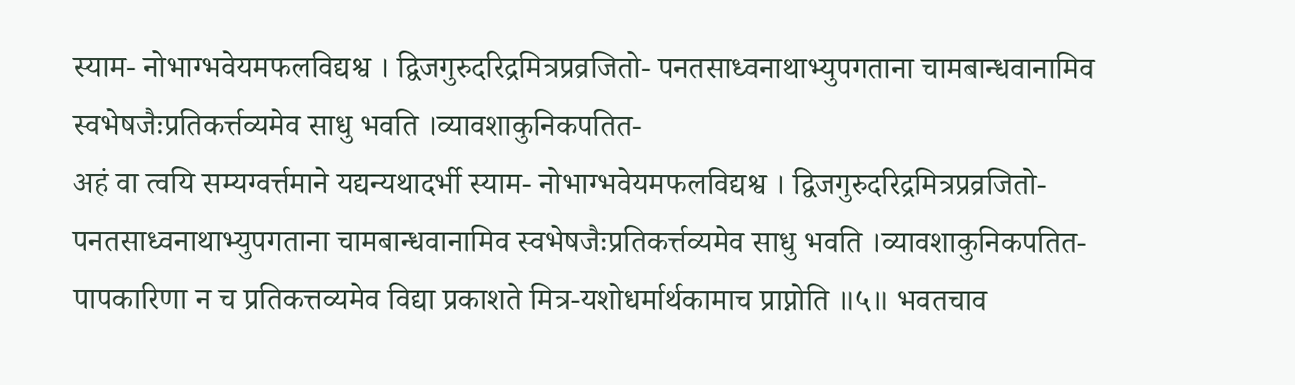स्याम- नोभाग्भवेयमफलविद्यश्व । द्विजगुरुदरिद्रमित्रप्रव्रजितो- पनतसाध्वनाथाभ्युपगताना चामबान्धवानामिव स्वभेषजैःप्रतिकर्त्तव्यमेव साधु भवति ।व्यावशाकुनिकपतित-
अहं वा त्वयि सम्यग्वर्त्तमाने यद्यन्यथादर्भी स्याम- नोभाग्भवेयमफलविद्यश्व । द्विजगुरुदरिद्रमित्रप्रव्रजितो- पनतसाध्वनाथाभ्युपगताना चामबान्धवानामिव स्वभेषजैःप्रतिकर्त्तव्यमेव साधु भवति ।व्यावशाकुनिकपतित-
पापकारिणा न च प्रतिकत्तव्यमेव विद्या प्रकाशते मित्र-यशोधर्मार्थकामाच प्राप्नोति ॥५॥ भवतचाव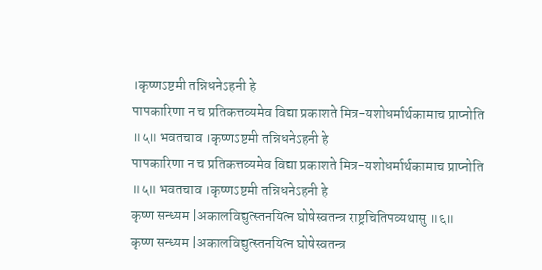।कृष्णऽष्टमी तन्निधनेऽहनी हे
पापकारिणा न च प्रतिकत्तव्यमेव विद्या प्रकाशते मित्र-यशोधर्मार्थकामाच प्राप्नोति ॥५॥ भवतचाव ।कृष्णऽष्टमी तन्निधनेऽहनी हे
पापकारिणा न च प्रतिकत्तव्यमेव विद्या प्रकाशते मित्र-यशोधर्मार्थकामाच प्राप्नोति ॥५॥ भवतचाव ।कृष्णऽष्टमी तन्निधनेऽहनी हे
कृष्ण सन्ध्यम |अकालविद्युत्स्तनयित्न घोषेस्वतन्त्र राष्ट्रचितिपव्यथासु ॥६॥
कृष्ण सन्ध्यम |अकालविद्युत्स्तनयित्न घोषेस्वतन्त्र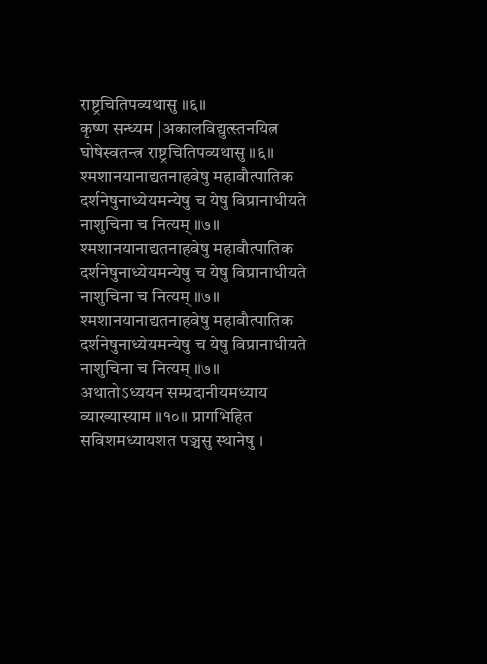राष्ट्रचितिपव्यथासु ॥६॥
कृष्ण सन्ध्यम |अकालविद्युत्स्तनयित्न घोषेस्वतन्त्र राष्ट्रचितिपव्यथासु ॥६॥
श्मशानयानाद्यतनाहवेषु महावौत्पातिक दर्शनेषुनाध्येयमन्येषु च येषु विप्रानाधीयते नाशुचिना च नित्यम् ॥७॥
श्मशानयानाद्यतनाहवेषु महावौत्पातिक दर्शनेषुनाध्येयमन्येषु च येषु विप्रानाधीयते नाशुचिना च नित्यम् ॥७॥
श्मशानयानाद्यतनाहवेषु महावौत्पातिक दर्शनेषुनाध्येयमन्येषु च येषु विप्रानाधीयते नाशुचिना च नित्यम् ॥७॥
अथातोऽध्ययन सम्प्रदानीयमध्याय व्याख्यास्याम ॥१०॥ प्रागभिहित सविशमध्यायशत पञ्चसु स्थानेषु ।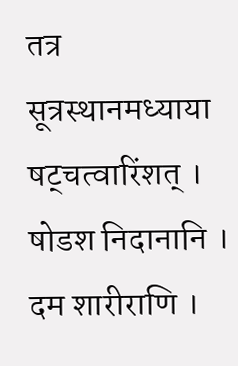तत्र सूत्रस्थानमध्याया षट्चत्वारिंशत् । षोडश निदानानि । दम शारीराणि ।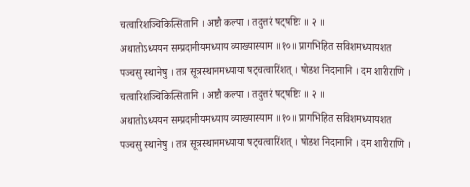चत्वारिशञ्चिकित्सितानि । अष्टौ कल्पा । तदुत्तरं षट्षष्टिः ॥ २ ॥
अथातोऽध्ययन सम्प्रदानीयमध्याय व्याख्यास्याम ॥१०॥ प्रागभिहित सविशमध्यायशत पञ्चसु स्थानेषु । तत्र सूत्रस्थानमध्याया षट्चत्वारिंशत् । षोडश निदानानि । दम शारीराणि । चत्वारिशञ्चिकित्सितानि । अष्टौ कल्पा । तदुत्तरं षट्षष्टिः ॥ २ ॥
अथातोऽध्ययन सम्प्रदानीयमध्याय व्याख्यास्याम ॥१०॥ प्रागभिहित सविशमध्यायशत पञ्चसु स्थानेषु । तत्र सूत्रस्थानमध्याया षट्चत्वारिंशत् । षोडश निदानानि । दम शारीराणि ।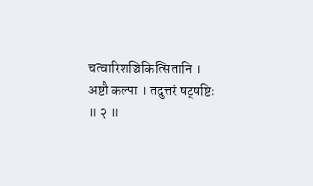चत्वारिशञ्चिकित्सितानि । अष्टौ कल्पा । तदुत्तरं षट्षष्टिः ॥ २ ॥